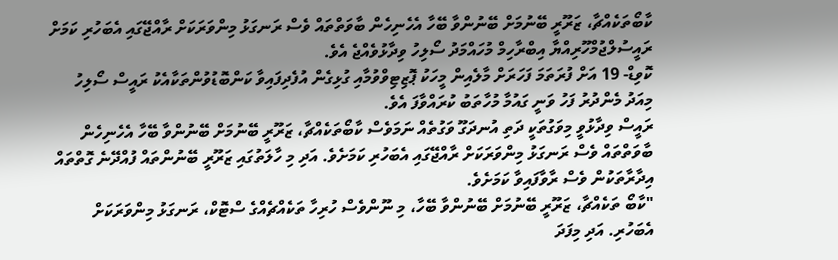ކާބޯތަކެއްޗާ، ޒަރޫރީ ބޭނުމަށް ބޭނުންވާ ބޭހާ އެހެނިހެން ބާވަތްތައް ވެސް ރަނގަޅު މިންވަރަކަށް ރާއްޖޭގައި އެބަހުރި ކަމަށް ރައީސުލްޖުމްހޫރިއްޔާ އިބްރާހިމް މުހައްމަދު ސޯލިހު ވިދާޅުވެއްޖެ އެވެ.
ކޮވިޑް- 19 އަށް ފުރަތަމަ ފަހަރަށް މާލެއިން މީހަކު ޕޮޒިޓިވްވުމާއި ގުޅިގެން އުފެދިފައިވާ ކަންބޮޑުވުންތަކާއެކު ރައީސް ސޯލިހު މިއަދު މެންދުރު ފަހު ވަނީ ގައުމާ މުހާތަބު ކުރައްވާފަ އެވެ.
ރައީސް ވިދާޅުވީ މިވަގުތަކީ ދަތި އުނދަގޫ ވަގުތެއް ނަމަވެސް ކާބޯތަކެއްޗާ، ޒަރޫރީ ބޭނުމަށް ބޭނުންވާ ބޭހާ އެހެނިހެން ބާވަތްތައް ވެސް ރަނގަޅު މިންވަރަކަށް ރާއްޖޭގައި އެބަހުރި ކަމަށެވެ. އަދި މި ހާލަތުގައި ޒަރޫރީ ބޭނުންތައް ފުއްދޭނެ ގޮތްތައް އިދާރާތަކުން ވެސް ރާވާފައިވާ ކަމަށެވެ.
"ކާބޯ ތަކެއްޗާ، ޒަރޫރީ ބޭނުމަށް ބޭނުންވާ ބޭހާ، މި ނޫންވެސް ހުރިހާ ތަކެއްޗެއްގެ ސްޓޮކް، ރަނގަޅު މިންވަރަކަށް އެބަހުރި. އަދި މިފަދަ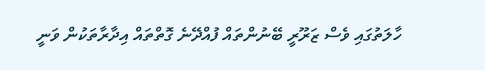ހާލަތުގައި ވެސް ޒަރޫރީ ބޭނުންތައް ފުއްދޭނެ ގޮތްތައް އިދާރާތަކުން ވަނީ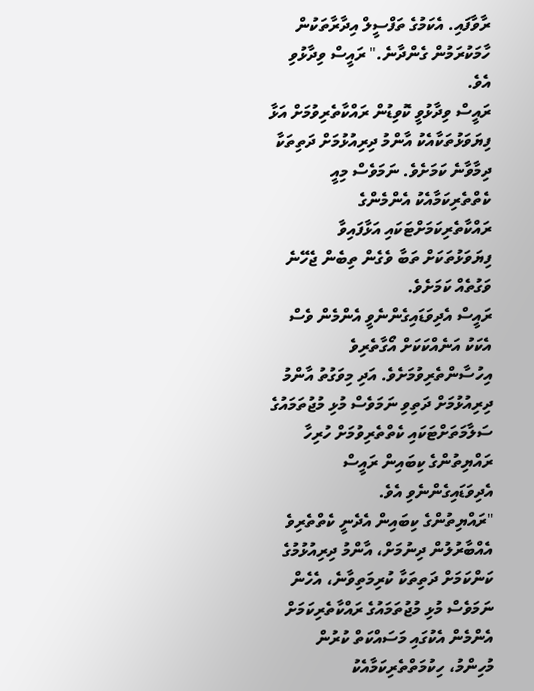ރާވާފައި. އެކަމުގެ ތަފްސީލް އިދާރާތަކުން ހާމަކުރަމުން ގެންދާނެ." ރައީސް ވިދާޅުވި އެވެ.
ރައީސް ވިދާޅުވީ ކޮވިޑުން ރައްކާތެރިވުމަށް އަޅާ ފިޔަވަޅުތަކާއެކު އާންމު ދިރިއުޅުމަށް ދަތިތަކާ ދިމާވާނެ ކަމަށެވެ. ނަމަވެސް މިއީ ކެތްތެރިކަމާއެކު އެންމެންގެ ރައްކާތެރިކަމަށްޓަކައި އަޅާފައިވާ ފިޔަވަޅުތަކަށް ތަބާ ވެގެން ތިބެން ޖެހޭނެ ވަގުތެއް ކަމަށެވެ.
ރައީސް އެދިވަޑައިގެންނެވީ އެންމެން ވެސް އެކަކު އަނެއްކަކަށް އޯގާތެރިވެ އިހުސާންތެރިވުމަށެވެ. އަދި މިވަގުތު އާންމު ދިރިއުޅުމަށް ދަތިވި ނަމަވެސް މުޅި މުޖުތަމައުގެ ސަލާމަތަށްޓަކައި ކެތްތެރިވުމަށް ހުރިހާ ރައްޔިތުންގެ ކިބައިން ރައީސް އެދިވަޑައިގެންނެވި އެވެ.
"ރައްޔިތުންގެ ކިބައިން އެދެނީ ކެތްތެރިވެ އެއްބާރުލުން ދިނުމަށް، އާންމު ދިރިއުޅުމުގެ ކަންކަމަށް ދަތިތަކާ ކުރިމަތިވާނެ، އެހެން ނަމަވެސް މުޅި މުޖުތަމައުގެ ރައްކާތެރިކަމަށް އެންމެން އެކުގައި މަސައްކަތް ކުރުން މުހިންމު، ހިކުމަތްތެރިކަމާއެކު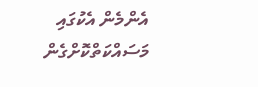އެންމެން އެކުގައި މަސައްކަތްކޮށްގެން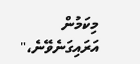މިކަމުން އަރައިގަނެވޭނެ،"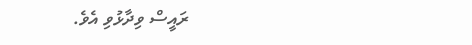ރައީސް ވިދާޅުވި އެވެ.